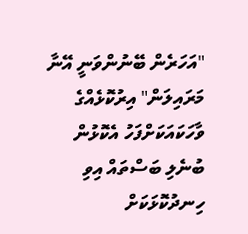"އަހަރެން ބޭނުންވަނީ އޭނާ މަރައިލަން" އިރުކޮޅެއްގެ ވާހަކައަކަށްފަހު އެކޮޅުން ބުނެލި ބަސްތައް އިވި ހިނދުކޮޅަކަށް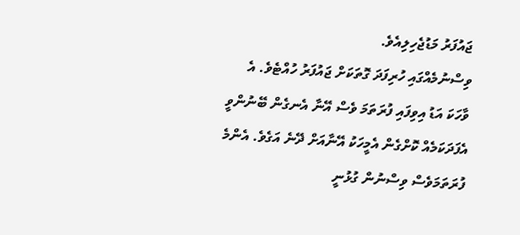ޖައުފަރު މަޑުޖެހިލިއެވެ.
ވިސްނުމެއްގައި ހުރިފަދަ ގޮތަކަށް ޖައުފަރު ހުއްޓެވެ. އެ ވާހަކަ އަޑު އިވިފައި ފުރަތަމަ ވެސް އޭނާ އެނގެން ބޭނުންވީ އެފަދަކަމެއް ކޮށްގެން އެމީހަކު އޭނާއަށް ދޭނެ އަގެވެ. އެންމެ ފުރަތަމަވެސް ވިސްނުން ގުޅުނީ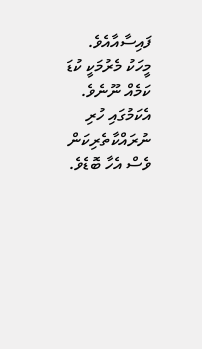ފައިސާއާއެވެ. މީހަކު މެރުމަކީ ކުޑަ ކަމެއް ނޫނެވެ. އެކަމުގައި ހުރި ނުރައްކާތެރިކަން ވެސް އެހާ ބޮޑެވެ.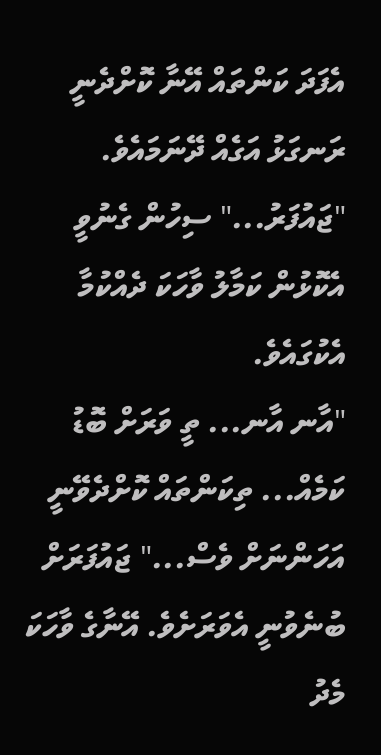އެފަދަ ކަންތައް އޭނާ ކޮށްދެނީ ރަނގަޅު އަގެއް ދޭނަމައެވެ.
"ޖައުފަރު..." ސިހުން ގެނުވީ އެކޮޅުން ކަމާލު ވާހަކަ ދެއްކުމާ އެކުގައެވެ.
"އާނ އާނ... ތީ ވަރަށް ބޮޑު ކަމެއް... ތިކަންތައް ކޮށްދެވޭނީ އަހަންނަށް ވެސް..." ޖައުފަރަށް ބުނެވުނީ އެވަރަށެވެ. އޭނާގެ ވާހަކަ މެދު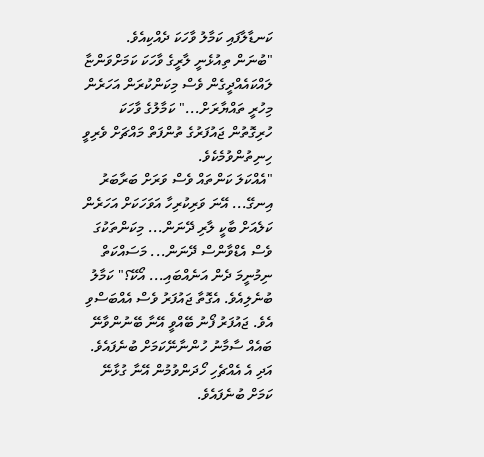ކަނޑާލާފައި ކަމާލު ވާހަކަ ދެއްކިއެވެ.
"ބުނަން ތިއުޅެނީ ލާރީގެ ވާހަކަ ކަމަށްވަންޏާ ލައްކައެއްދީގެން ވެސް މިކަންކުރަން އަހަރެން މިހުރީ ތައްޔާރަށް..." ކަމާލުގެ ވާހަކަ ހުރިގޮތުން ޖައުފަރުގެ ތުންފަތް މައްޗަށް ވެރިވީ ހިނިތުންވުމެކެވެ.
"އެއްކަލަ ކަންތައް ވެސް ވަރަށް ބަރާބަރު އިނގޭ... އޭނަ ވަރިކުރިހާ އަވަހަކަށް އަހަރެން ކަލެއަށް ބާކީ ލާރި ދޭނަން... މިކަންތަކުގަ ވެސް އެޑްވާންސް ދޭނަން... މަސައްކަތް ނިމުނީމަ ދެން އަނެއްބައި... އޯކޭ؟" ކަމާލު ބުނެލިއެވެ. އެގޮތާ ޖައުފަރު ވެސް އެއްބަސްވި އެވެ. ޖައުފަރު ފޯނު ބޭއްވީ އޭނާ ބޭނުންވާނޭ ބައެއް ސާމާނު ހުންނާނޭކަމަށް ބުނެފައެވެ. އަދި އެ އެއްޗެހި ހޯދަންވުމުން އޭނާ ގުޅާނޭ ކަމަށް ބުނެފައެވެ.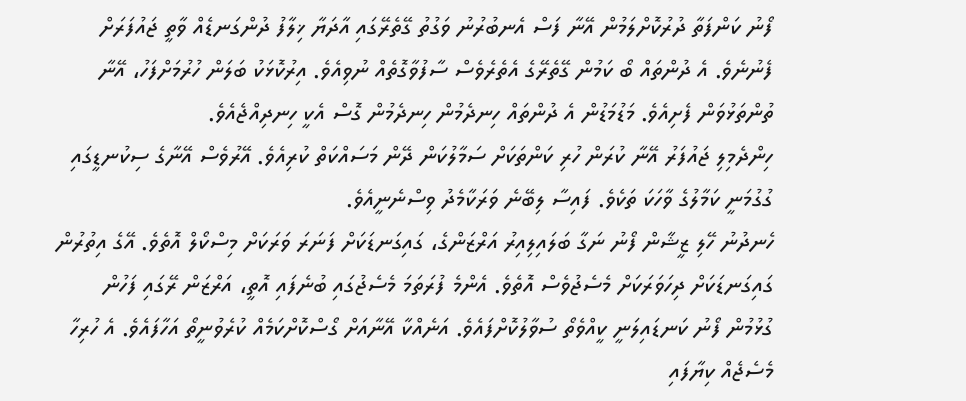ފޯނު ކަންފަތާ ދުރުކޮށްލަމުން އޭނާ ފަސް އެނބުރުނު ވަގުތު ގޭތެރޭގައި އާދަޔާ ޚިލާފު ދުންގަނޑެއް ވާތީ ޖައުފަރަށް ފެނުނެވެ. އެ ދުންތައް ބޯ ކަމުން ގޭތެރޭގެ އެތެރެވެސް ސާފުވާގޮތެއް ނުވިއެވެ. އިރުކޮޅަކު ބަލަން ހުރުމަށްފަހު، އޭނާ ތުންތަޅުވަން ފެށިއެވެ. މަޑުމަޑުން އެ ދުންތައް ހިނދެމުން ހިނދެމުން ގޮސް އެކީ ހިނދިއްޖެއެވެ.
ހިންދެމިލި ޖައުފަރު އޭނާ ކުރަން ހުރި ކަންތަކަށް ސަމާލުކަން ދޭން މަސައްކަތް ކުރިއެވެ. އޭރުވެސް އޭނާގެ ސިކުނޑީގައި ގުގުމަނީ ކަމާލުގެ ވާހަކަ ތަކެވެ. ފައިސާ ލިބޭނެ ވަރަކާމެދު ވިސްނެނީއެވެ.
ހެނދުނު ހޭލި ޒީޝާން ފޯނު ނަގާ ބަލައިލިއިރު އަރްޒަންގެ، ގައިގަނޑަކަށް ފަނަރަ ވަރަކަށް މިސްކޯލް އޮތެވެ. އޭގެ އިތުރުން ގައިގަނޑަކަށް ދިހަވަރަކަށް މެސެޖުވެސް އޮތެވެ. އެންމެ ފުރަތަމަ މެސެޖުގައި ބުނެފައި އޮތީ، އަރްޒަން ރޭގައި ފަހުން ގުޅުމުން ފޯނު ކަނޑައިލަނީ ކީއްވެތޯ ސުވާލުކޮށްފައެވެ. އަނެއްކާ އޭނާއަށް ގޯސްކޮށްކަމެއް ކުރެވުނީތޯ އަހާފައެވެ. އެ ހުރިހާ މެސެޖެއް ކިޔާފައި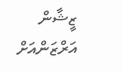ޒީޝާން އަރްޒަންއަށް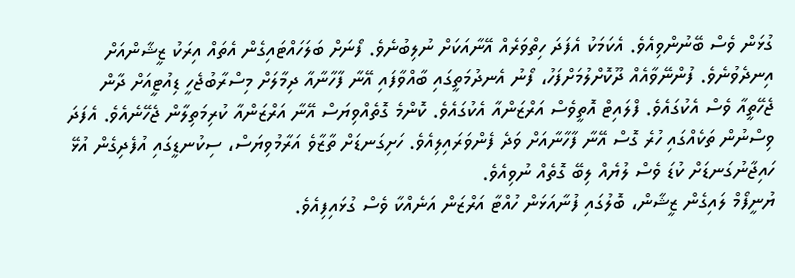ގުޅަން ވެސް ބޭނުންވިއެވެ. އެކަމަކު އެފަދަ ހިތްވަރެއް އޭނާއަކަށް ނުލިބުނެވެ. ފޯނަށް ބަލަހައްޓައިގެން އެތައް އިރަކު ޒީޝާންއަށް އިނދެވުނެވެ. ފުންނޭވާއެއް ދޫކޮށްލުމަށްފަހު، ފޯނު އެނދުމަތީގައި ބާއްވާފައި އޭނާ ފާހާނާއާ ދިމާލަށް މިސްރާބުޖެހީ ޑިއުޓީއަށް ދާން ޖެހޭތީއާ ވެސް އެކުގައެވެ. ފްލައިޓް އޮތީވެސް އަރްޒަންއާ އެކުގައެވެ. ކޮންމެ ގޮތެއްވިޔަސް އޭނާ އަރްޒަންއާ ކުރިމަތިލާން ޖެހޭނެއެވެ. އެފަދަ ވިސްނުން ތަކެއްގައި ހުރެ ގޮސް އޭނާ ފާހާނާއަށް ވަދެ ފެންވަރައިލިއެވެ. ހަށިގަނޑަށް ތާޒާވެ އަރާމުވިޔަސް، ސިކުނޑީގައި އުފެދިގެން އުޅޭ ހައިޖާނުގަނޑަށް ކުޑަ ވެސް ލުޔެއް ލިބޭ ގޮތެއް ނުވިއެވެ.
ޔުނީފޯމް ލައިގެން ޒީޝާން، ބޮލުގައި ފުނާއަޅަން ހުއްޓާ އަރްޒަން އަނެއްކާ ވެސް ގުޅައިފިއެވެ.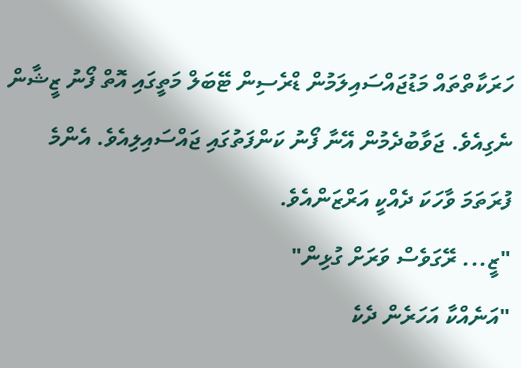ހަރަކާތްތައް މަޑުޖައްސައިލަމުން ޑްރެސިން ޓޭބަލް މަތީގައި އޮތް ފޯނު ޒީޝާން ނެގިއެވެ. ޖަވާބުދެމުން އޭނާ ފޯނު ކަންފަތުގައި ޖައްސައިލިއެވެ. އެންމެ ފުރަތަމަ ވާހަކަ ދެއްކީ އަރްޒަންއެވެ.
"ޒީ... ރޭގަވެސް ވަރަށް ގުޅިން"
"އަނެއްކާ އަހަރެން ދެކެ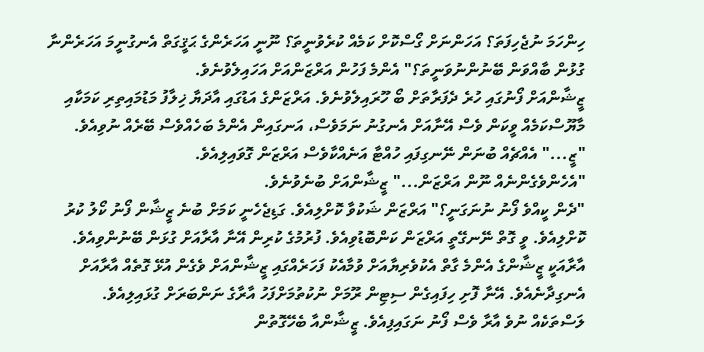ހިންހަމަ ނުޖެހިފަތަ؟ އަހަންނަށް ގޯސްކޮށް ކަމެއް ކުރެވުނީތަ؟ ނޫނީ އަހަރެންގެ ޙަޤީގަތް އެނގުނީމަ އަހަރެންނާ ގުޅުން ބާއްވަން ބޭނުންނުވަނީތަ؟" އެންމެ ފަހުން އަރްޒަންއަށް އަހައިލެވުނެވެ.
ޒީޝާންއަށް ފޯނުގައި ހުރެ ދެފަރާތަށް ބޯ ހޫރައިލެވުނެވެ. އަރްޒަންގެ އަޑުގައި އާދަޔާ ޚިލާފު މަޑުމައިތިރި ކަމަކާއި މާޔޫސްކަމެއް ވީކަން ވެސް އޭނާއަށް އެނގުނު ނަމަވެސް، އަނގައިން އެންމެ ބަހެއްވެސް ބޭރެއް ނުވިއެވެ.
"ޒީ..." އެއްޗެއް ބުނަން ނޭނގިފައި ހުއްޓާ އަނެއްކާވެސް އަރްޒަން ގޮވައިލިއެވެ.
"އެހެންވެގެންނެއް ނޫން އަރްޒަން..." ޒީޝާންއަށް ބުނެވުނެވެ.
"ދެން ކީއްވެ ފޯނު ނުނަގަނީ؟" އަރްޒަން ޝަކުވާ ކޮށްލިއެވެ. ގަޑިޖެހެނީ ކަމަށް ބުނެ ޒީޝާން ފޯނު ކޯލު ކުރު ކޮށްލިއެވެ. ވީ ގޮތް ނޭނގޭތީ އަރްޒަން ކަންބޮޑުވިއެވެ. ފުރުމުގެ ކުރިން އޭނާ އާރާއަށް ގުޅަން ބޭނުންވިއެވެ. އާރާއަކީ ޒީޝާންގެ އެންމެ ގާތް އެކުވެރިޔާއަށް ވުމާއެކު ފަހަރެއްގައި ޒީޝާންއަށް ވެގެން އުޅޭ ގޮތެއް އާރާއަށް އެނގިދާނެއެވެ. އޭނާ ފޮށި ހިފައިގެން ސިޓިން ރޫމަށް ނުކުތުމަށްފަހު އާރާގެ ނަންބަރަށް ގުޅައިލިއެވެ.
ލަސްތަކެއް ނުވެ އާރާ ވެސް ފޯނު ނަގައިފިއެވެ. ޒީޝާންއާ ބެހޭގޮތުން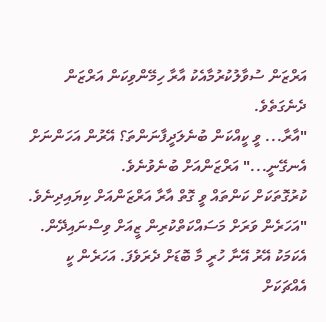އަރްޒަން ސުވާލުކުރުމާއެކު އާރާ ހިމޭންވިކަން އަރްޒަން ދެނެގަތެވެ.
"އާރާ... ވީ ކީއްކަން ބުނެލަދީފާނަންތަ؟ އޭރުން އަހަންނަށް އެނގޭނީ..." އަރްޒަންއަށް ބުނެވުނެވެ.
ކުރުގޮތަކަށް ކަންތައް ވީ ގޮތް އާރާ އަރްޒަންއަށް ކިޔައިދިނެވެ.
"އަހަރެން ވަރަށް މަސައްކަތްކުރިން ޒީއަށް ވިސްނައިދޭން. އެކަމަކު އޭރު އޭނާ ހުރީ މާ ބޮޑަށް ދެރަވެފަ. އަހަރެން ކީ އެއްޗަކަށް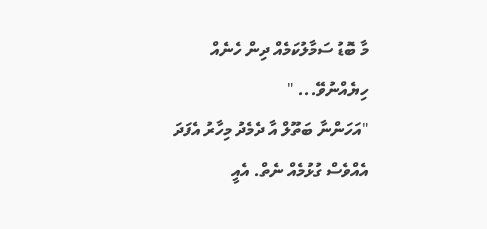މާ ބޮޑު ސަމާލުކަމެއް ދިން ހެނެއް ހިޔެއްނުވޭ... "
"އަހަންނާ ބަތޫލް އާ ދެމެދު މިހާރު އެފަދަ އެއްވެސް ގުޅުމެއް ނެތް. އެއީ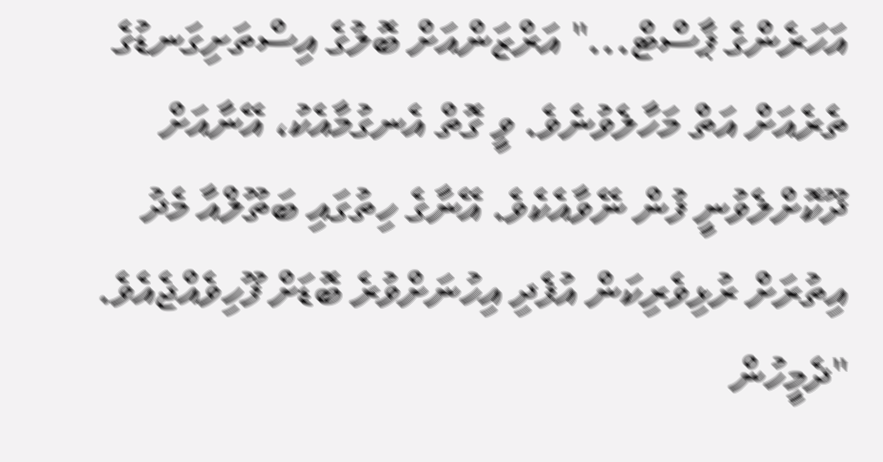އަހަރެންގެ ޕާސްޓް..." އަރްޒަންއަށް ބޮލުގެ އިސްތަށިގަނޑުގެ ތެރެއަށް އަތް މަހާލެވުނެވެ. ވީ ގޮތް އެނގުމާއެކު، އޭނާއަށް ދޫކޮށްލެވުނީ ފުން ނޭވާއެކެވެ. އޭނާގެ ހިތުގައި ބަތޫލްއާ މެދު އިތުރަށް ރުޅިވެރިކަން އުފެދި އިހުނަށްވުރެ ބޮޑަށް ފޫހިވެއްޖެއެވެ.
"ދެމީހުން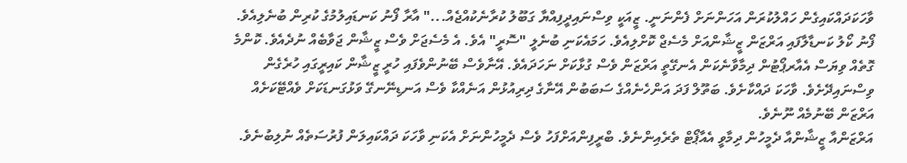ވާހަކަދައްކައިގެން ހައްލުކުރަން އަހަންނަށް ފެންނަނީ. ޒީއަކީ ވިސްނައިދީފިއްޔާ ގަބޫލު ކުރާނެކުއްޖެއް..." އާރާ ފޯނު ކަނޑައިލުމުގެ ކުރިން ބުނެލިއެވެ.
ފޯނު ކޯލު ކަނޑާލާފައި އަރްޒަން ޒީޝާންއަށް މެސެޖް ކޮށްލިއެވެ. ހަމައެކަނި ބުނެލީ "ސޮރީ" އެވެ. އެ މެސެޖަށް ވެސް ޒީޝާން ޖަވާބެއް ނުދެއެވެ. ކޮންމެ ގޮތެއް ވިޔަސް އެއާރޕޯޓުން ދިމާވާނެކަން އެނގޭތީ އަރްޒަން ވެސް ގުޅާކަށް ނަހަދައެވެ. އޭނާވެސް ބޭނުންވެފައި ހުރީ ޒީޝާން ކައިރީގައި ހުރެގެން ވިސްނައިދޭށެވެ. ވާހަކަ ދައްކާށެވެ. ބަތޫލް ފަދަ އަންހެނެއްގެ ސަބަބުން އޭނާގެ ދިރިއުޅުން އަނެއްކާ ވެސް އަނޑިނޭނގޭ ވަޅުގަނޑަކަށް ވެއްޓޭކަށެއް އަރްޒަން ބޭނުމެއް ނޫނެވެ.
އަރްޒަންއާ ޒީޝާންއާ ދެމީހުން ދިމާވީ އެއާޕޯޓް ތެރެއިންނެވެ. ބްރީފިންއަށްފަހު ވެސް ދެމީހުންނަށް އެކަނި ވާހަކަ ދައްކައިލަން ފުރުސަތެއް ނުލިބުނެވެ.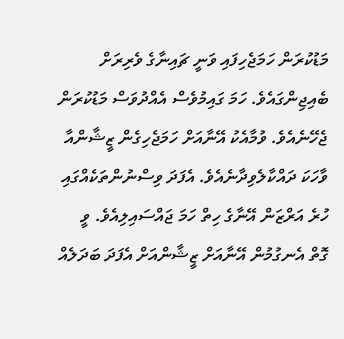މަޑުކުރަން ހަމަޖެހިފައި ވަނީ ޗައިނާގެ ވެރިރަށް ބެއިޖިންގައެވެ. ހަމަ ގައިމުވެސް އެއްދުވަސް މަޑުކުރަން ޖެހޭނެއެވެ. ވުމާއެކު އޭނާއަށް ހަމަޖެހިގެން ޒީޝާންއާ ވާހަކަ ދައްކާލެވިދާނެއެވެ. އެފަދަ ވިސްނުންތަކެއްގައި ހުރެ އަރްޒަން އޭނާގެ ހިތް ހަމަ ޖައްސައިލިއެވެ. ވީ ގޮތް އެނގުމުން އޭނާއަށް ޒީޝާންއަށް އެފަދަ ބަދަލެއް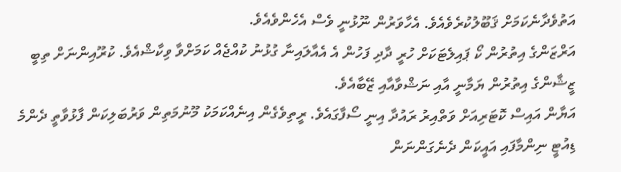އަތުވެދާނެކަމަށް ޤަބޫލުކުރެވެއެވެ. އެހާވަރުން ނޫޅުނީ ވެސް އެހެންވެއެވެ.
އަރްޒަންގެ އިތުރުން ކޯ ޕައިލެޓަކަށް ހުރީ ދާދި ފަހުން އެ އެއާލައިނާ ގުޅުނު ކުއްޖެއް ކަމަށްވާ ވިކާޝްއެވެ. ކުރޫއިންނަށް ތިބީ ޒީޝާންގެ އިތުރުން ޔަމާނީ އާއި ނަޝްވާއާއި ޒޭބާއެވެ.
އަޔާން އައިސް ކޮޓަރިއަށް ވަތްއިރު ރައުދާ އިނީ ސޯފާގައެވެ. ރީތިވެގެން އިނެއްކަމަކު މޫނުމަތިން ވަރުބަލިކަން ފާޅުވާތީ ދެންމެ ޑިއުޓީ ނިންމާފައި އައީކަން ދެނެގަންނަން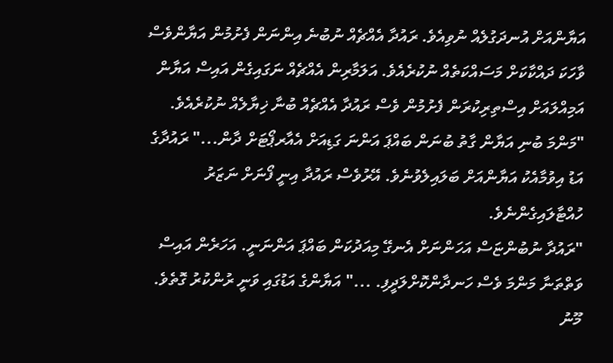އަޔާންއަށް އުނދަގުލެއް ނުވިއެވެ. ރައުދާ އެއްޗެއް ނުބުނެ އިންނަން ފެށުމުން އަޔާންވެސް ވާހަކަ ދައްކާކަށް މަސައްކަތެއް ނުކުރެއެވެ. އަލަމާރިން އެއްޗެއް ނަގައިގެން އައިސް އަޔާން އަމިއްލައަށް އިސްތިރިކުރަން ފެށުމުން ވެސް ރައުދާ އެއްޗެއް ބުނާ ޚިޔާލެއް ނުކުރެއެވެ.
"މަންމަ ބުނި އަޔާން ގާތު ބުނަން ބައްޕަ އަންނަ ގަޑިއަށް އެއާރޕޯޓަށް ދާން..." ރައުދާގެ އަޑު އިވުމާއެކު އަޔާންއަށް ބަލައިލެވުނެވެ. އޭރުވެސް ރައުދާ އިނީ ފޯނަށް ނަޒަރު ހުއްޓާލައިގެންނެވެ.
"ރައުދާ ނުބުންޏަސް އަހަންނަށް އެނގޭ މިއަދުކަން ބައްޕަ އަންނަނީ. އަހަރެން އައިސް ވަތްތަނާ މަންމަ ވެސް ހަނދާންކޮށްލަދީފި. ..." އަޔާންގެ އަޑުގައި ވަނީ ރުންކުރު ގޮތެވެ. މޫނު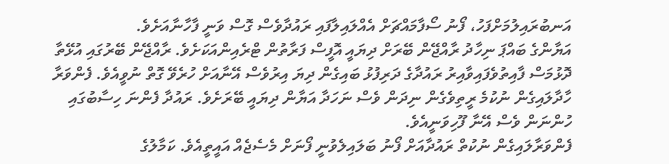އަނބުރައިލުމަށްފަހު، ފޯނު ސޯފާމައްޗަށް އެއްލައިލާފައި ރައުދާވެސް ގޮސް ވަނީ ފާހާނާއަށެވެ.
އަޔާންގެ ބައްޕަ ނިހާދު ރާއްޖޭން ބޭރަށް ދިޔައީ އޮފީސް ފަރާތުން ޓްރެއިންއަކަށެވެ. ރާއްޖޭން ބޭރުގައި އުޅޭތާ ދޮޅުމަސް ފާއިތުވެފައިވާއިރު ރައުދާގެ ދަރިފުޅު ބައިގެން ދިޔަ އިރުވެސް އޭނާއަށް ހުރެވޭ ގޮތް ނުވީއެވެ. ފެންވަރާ ހާދާލައިގެން ނުކުމެ ރީތިވެގެން ނިދަން ވެސް ނަހަދާ އަޔާން ދިޔައީ ބޭރަށެވެ. ރައުދާ ފެންނަ ހިސާބުގައި ހުންނަން ވެސް އޭނާ ފޫހިވަނީއެވެ.
ފެންވަރާލައިގެން ނުކުތް ރައުދާއަށް ފޯނު ބަލައިލެވުނީ ފޯނަށް މެސެޖެއް އައީތީއެވެ. ކަމާލުގެ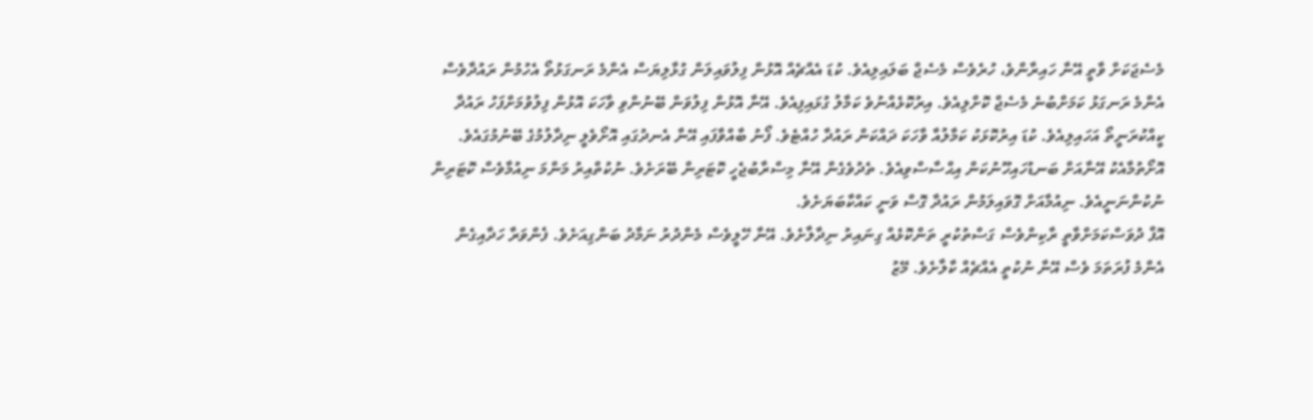މެސެޖަކަށް ވާތީ އޭނާ ހައިރާންވެ، ހުރެވެސް މެސެޖް ބަލައިލިއެވެ. ކުޑަ އެއްޗެއް އޮޅުން ފިލުވައިލަން ގުޅާލިޔަސް އެންމެ ރަނގަޅުތޯ އެހުމުން ރައުދާވެސް އެންމެ ރަނގަޅު ކަމަށްބުނެ މެސެޖް ކޮށްލިއެވެ. އިރުކޮޅެއްނުވެ ކަމާލު ގުޅައިފިއެވެ. އޭނާ އޮޅުން ފިލުވަން ބޭނުންވި ވާހަކަ އޮޅުން ފިލުވުމަށްފަހު ރައުދާ ކީއްކުރަނީތޯ އަހައިލިއެވެ. ކުޑަ އިރުކޮޅަކު ކަމާލުއާ ވާހަކަ ދައްކަން ރައުދާ ހުއްޓެވެ. ފޯނު ބާއްވާފައި އޭނާ އެނދުގައި އޮށޯވެލީ ނިދާލުމުގެ ބޭނުމުގައެވެ. އޮށޯތުމާއެކު އޭނާއަށް ބަނޑުހައިހޫނުކަން އިޙްސާސްވިއެވެ. ތެދުވެގެން އޭނާ މިސްރާބުޖެހީ ކޮޓަރިން ބޭރަށެވެ. ނުކުތްއިރު މަންމަ ނިއުމާވެސް ކޮޓަރިން ނުކުންނަނީއެވެ. ނިއުމާއަށް ގޮވައިލަމުން ރައުދާ ގޮސް ވަނީ ކައްކާބަޔަށެވެ.
އޮފް ދުވަސްކަމަށްވާތީ ރާކިންވެސް ގަސްތުކުރީ ތަންކޮޅެއް ގިނައިރު ނިދާލާށެވެ. އޭނާ ހޭލީވެސް މެންދުރު ނަމާދު ބަންގިއަށެވެ. ފެންވަރާ ހަދާއިގެން އެންމެ ފުރަތަމަ ވެސް އޭނާ ނުކުތީ އެއްޗެއް ކާލާށެވެ. މޭޒު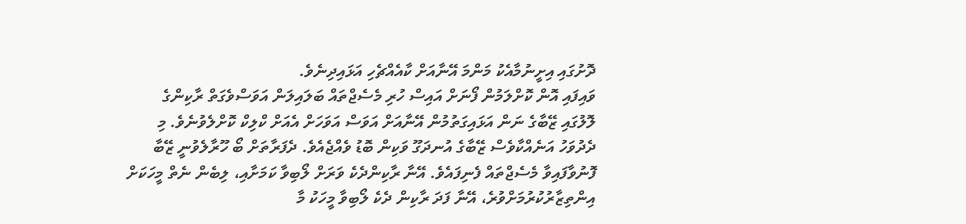ދޮށުގައި އިށީނުމާއެކު މަންމަ އޭނާއަށް ކާއެއްޗެހި އަޅައިދިނެވެ.
ވައިފައި އޮން ކޮށްލަމުން ފޯނަށް އައިސް ހުރި މެސެޖްތައް ބަލައިލަން އަވަސްވެގަތް ރާކިންގެ ލޮލުގައި ޒޭބާގެ ނަން އަޅައިގަތުމުން އޭނާއަށް އަވަސް އަވަހަށް އެއަށް ކްލިކް ކޮށްލެވުނެވެ. މި ދެދުވަހު އަނެއްކާވެސް ޒޭބާގެ އުނދަގޫ ވަކިން ބޮޑު ވެއްޖެއެވެ. ދެފަރާތަށް ބޯ ހޫރާލެވުނީ ޒޭބާ ފޮނުވާފައިވާ މެސެޖްތައް ފެނިފައެވެ. އޭނާ ރާކިންދެކެ ވަރަށް ލޯބިވާ ކަމަށާއި، ލިބެން ނެތް މީހަކަށް އިންތިޒާރުކުރުމަށްވުރެ، އޭނާ ފަދަ ރާކިން ދެކެ ލޯބިވާ މީހަކު މާ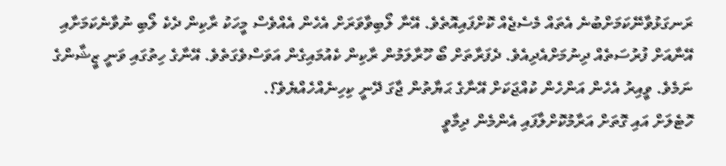ރަނގަޅުވާނޭކަމަށްބުނެ އެތައް މެސެޖެއް ކޮށްފައިއޮތެވެ. އޭނާ ލޯބިވާވަރަށް އެހެން އެއްވެސް މީހަކު ރާކިން ދެކެ ލޯބި ނުވާނެކަމަށާއި އޭނާއަށް ފުރުސަތެއް ދިނުމަށްއެދިއެވެ. ދެފަރާތަށް ބޯ ހޫރާލަމުން ރާކިން ކެއުމައިގެން އަވަސްވެގަތެވެ. އޭނާގެ ހިތުގައި ވަނީ ޒީޝާންގެ ނަމެވެ. ވީއިރު އެހެން އަންހެން ކުއްޖަކަށް އޭނާގެ ޙަޔާތުން ޖާގަ ދޭނީ ކިހިނެއްހެއްޔެވެ؟.
ހޮޓެލަށް އައި ގޮތަށް އަރާމުކޮށްލާފައި އެންމެން ދިމާވީ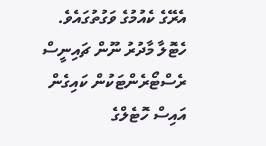އެރޭގެ ކެއުމުގެ ވަގުތުގައެވެ. ހެޓޮލާ މާދުރު ނޫން ޗައިނީސް ރެސްޓޯރެންޓަކުން ކައިގެން އައިސް ހޮޓެލްގެ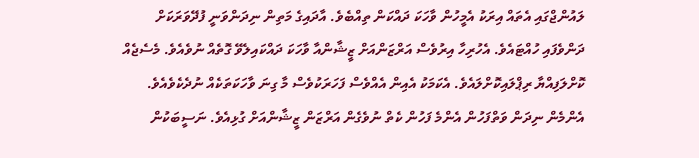ލައުންޖްގައި އެތައް އިރަކު އެމީހުން ވާހަކަ ދައްކަން ތިއްބެވެ. އާދައިގެ މަތިން ނިދަންވަނީ ފުދޭވަރަކަށް ދަންވެފައި ހުއްޓައެވެ. އެހުރިހާ އިރުވެސް އަރްޒަންއަށް ޒީޝާންއާ ވާހަކަ ދައްކައިލެވޭ ގޮތެއް ނުވެއެވެ. މެސެޖެއް ކޮށްލަފިއްޔާ ރިޕްލައިކޮށްލައެވެ. އެކަމަކު އެއިން އެއްވެސް ފަހަރަކުވެސް މާ ގިނަ ވާހަކަތަކެއް ނުދެކެވެއެވެ. އެންމެން ނިދަން ވަތްފަހުން އެންމެ ފަހުން ކެތް ނުވެގެން އަރްޒަން ޒީޝާންއަށް ގުޅިއެވެ. ނަސީބަކުން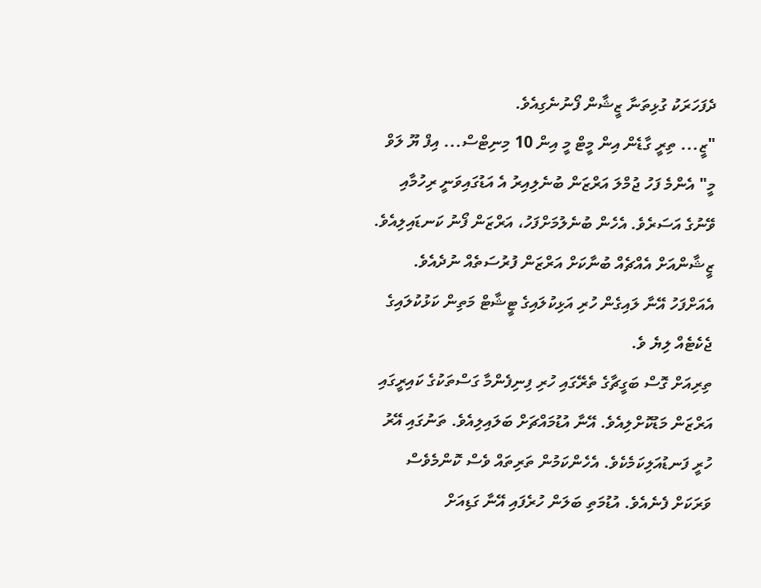ދެފަހަރަކު ގުޅިތަނާ ޒީޝާން ފޯނުނެގިއެވެ.
"ޒީ... ތިރީ ގާޑެން އިން މީޓް މީ އިން 10 މިނިޓްސް... އިފް ޔޫ ލަވް މީ" އެންމެ ފަހު ޖުމްލަ އަރްޒަން ބުނެލިއިރު އެ އަޑުގައިވަނީ ރިހުމާއި ވޭނުގެ އަސަރެވެ. އެހެން ބުނެލުމަށްފަހު، އަރްޒަން ފޯނު ކަނޑައިލިއެވެ. ޒީޝާންއަށް އެއްޗެއް ބުނާކަށް އަރްޒަން ފުރުސަތެއް ނުދެއެވެ. އެއަށްފަހު އޭނާ ލައިގެން ހުރި އަޅިކުލައިގެ ޓީޝާޓް މަތިން ކަޅުކުލައިގެ ޖެކެޓެއް ލިޔެ ވެ.
ތިރިއަށް ގޮސް ބަގީޗާގެ ތެރޭގައި ހުރި ފިނިފެންމާ ގަސްތަކުގެ ކައިރީގައި އަރްޒަން މަޑުކޮށްލިއެވެ. އޭނާ އުޑުމައްޗަށް ބަލައިލިއެވެ. ތަނުގައި އޭރު ހުރީ ފަނޑުއަލިކަމެކެވެ. އެހެންކަމުން ތަރިތައް ވެސް ކޮންމެވެސް ވަރަކަށް ފެނެއެވެ. އުޑުމަތި ބަލަން ހުރެފައި އޭނާ ގަޑިއަށް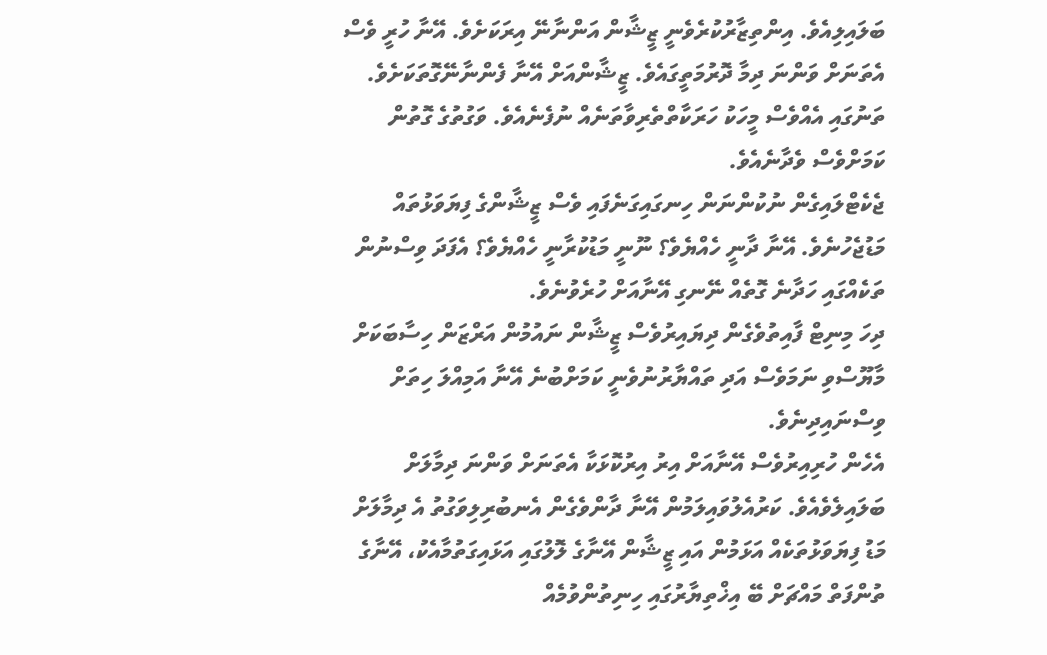ބަލައިލިއެވެ. އިންތިޒާރުކުރެވެނީ ޒީޝާން އަންނާނޭ އިރަކަށެވެ. އޭނާ ހުރީ ވެސް އެތަނަށް ވަންނަ ދިމާ ދޮރުމަތީގައެވެ. ޒީޝާންއަށް އޭނާ ފެންނާނޭގޮތަކަށެވެ. ތަނުގައި އެއްވެސް މީހަކު ހަރަކާތްތެރިވާތަނެއް ނުފެނެއެވެ. ވަގުތުގެ ގޮތުން ކަމަށްވެސް ވެދާނެއެވެ.
ޖެކެޓްލައިގެން ނުކުންނަން ހިނގައިގަނެފައި ވެސް ޒީޝާންގެ ފިޔަވަޅުތައް މަޑުޖެހުނެވެ. އޭނާ ދާނީ ހެއްޔެވެ؟ ނޫނީ މަޑުކުރާނީ ހެއްޔެވެ؟ އެފަދަ ވިސްނުން ތަކެއްގައި ހަދާނެ ގޮތެއް ނޭނގި އޭނާއަށް ހުރެވުނެވެ.
ދިހަ މިނިޓް ފާއިތުވެގެން ދިޔައިރުވެސް ޒީޝާން ނައުމުން އަރްޒަން ހިސާބަކަށް މާޔޫސްވި ނަމަވެސް އަދި ތައްޔާރުނުވެނީ ކަމަށްބުނެ އޭނާ އަމިއްލަ ހިތަށް ވިސްނައިދިނެވެ.
އެހެން ހުރިއިރުވެސް އޭނާއަށް އިރު އިރުކޮޅަކާ އެތަނަށް ވަންނަ ދިމާލަށް ބަލައިލެވެއެވެ. ކަރުއެލުވައިލަމުން އޭނާ ދާންވެގެން އެނބުރިލިވަގުތު އެ ދިމާލަށް މަޑު ފިޔަވަޅުތަކެއް އަޅަމުން އައި ޒީޝާން އޭނާގެ ލޮލުގައި އަޅައިގަތުމާއެކު، އޭނާގެ ތުންފަތް މައްޗަށް ބޭ އިޚްތިޔާރުގައި ހިނިތުންވުމެއް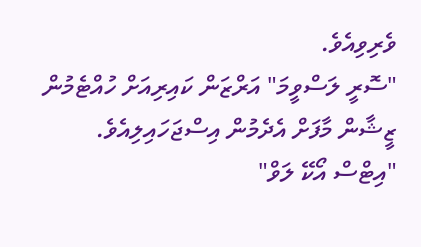ވެރިވިއެވެ.
"ސޮރީ ލަސްވީމަ" އަރްޒަން ކައިރިއަށް ހުއްޓެމުން ޒީޝާން މާފަށް އެދެމުން އިސްޖަހައިލިއެވެ.
"އިޓްސް އޯކޭ ލަވް"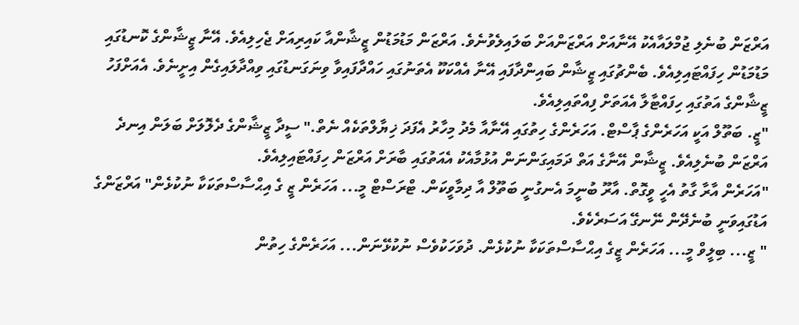އަރްޒަން ބުނެލި ޖުމްލައާއެކު އޭނާއަށް އަރްޒަންއަށް ބަލައިލެވުނެވެ. އަރްޒަން މަޑުމަޑުން ޒީޝާންއާ ކައިރިއަށް ޖެހިލިއެވެ. އޭނާ ޒީޝާންގެ ކޮނޑުގައި މަޑުމަޑުން ހިފައްޓައިލިއެވެ. ބެންޗުގައި ޒީޝާން ބައިންދާފައި އޭނާ އެއްކަކޫ އެތަނުގައި ހައްދާފައިވާ ވިނަގަނޑުގައި ވިއްދާލައިގެން އިށީނެވެ. އެއަށްފަހު ޒީޝާންގެ އަތުގައި ހިފައްޓާލާ އެއަތަށް ފިއްތައިލިއެވެ.
"ޒީ. ބަތޫލް އަކީ އަހަރެންގެ ޕާސްޓް. އަހަރެންގެ ހިތުގައި އޭނާއާ މެދު މިހާރު އެފަދަ ޚިޔާލްތަކެއް ނެތް." ސީދާ ޒީޝާންގެ ދެލޮލަށް ބަލަން އިނދެ އަރްޒަން ބުނެލިއެވެ. ޒީޝާން އޭނާގެ އަތް ދަމައިގަންނަން އުޅުމާއެކު އެއަތުގައި ބާރަށް އަރްޒަން ހިފައްޓައިލިއެވެ.
"އަހަރެން އާރާ ގާތު އެހީ ވީގޮތް. އާރޫ ބުނީމަ އެނގުނީ ބަތޫލް އާ ދިމާވީކަން. ޓްރަސްޓް މީ... އަހަރެން ޒީ ގެ އިޙްސާސްތަކަކާ ނުކުޅެން" އަރްޒަންގެ އަޑުގައިވަނީ ބުނެދޭން ނޭނގޭ އަސަރެކެވެ.
" ޒީ... ބިލީވް މީ... އަހަރެން ޒީގެ އިޙްސާސްތަކަކާ ނުކުޅެން. ދުވަހަކުވެސް ނުކުޅޭނަން... އަހަރެންގެ ހިތުން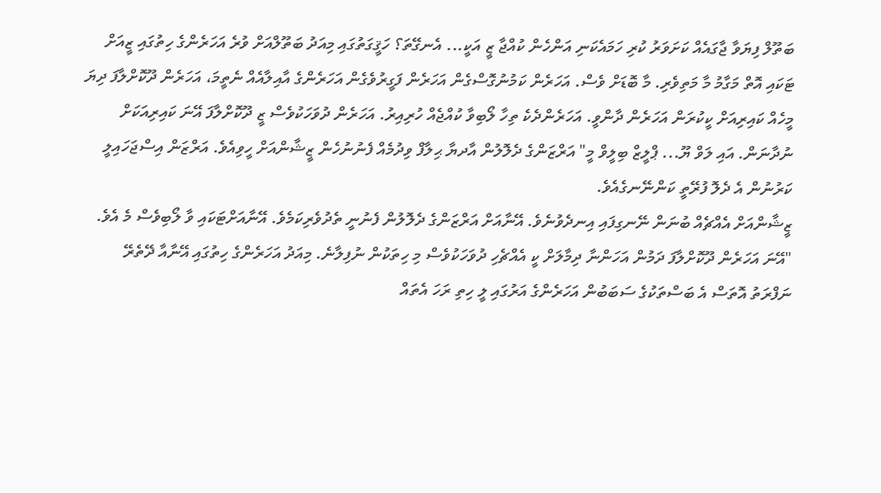ބަތޫލް ފިޔަވާ ޖާގައެއް ކަށަވަރު ކުރި ހަމައެކަނި އަންހެން ކުއްޖާ ޒީ އަކީ... އެނގޭތަ؟ ހަޤީގަތުގައި މިއަދު ބަތޫލްއަށް ވުރެ އަހަރެންގެ ހިތުގައި ޒީއަށް ޓަކައި އޮތް މަގާމު މާ މަތިވެރި. މާ ބޮޑަށް ވެސް. އަހަރެން ކަމުނުގޮސްގެން އަހަރެން ފަގީރުވެގެން އަހަރެންގެ އާއިލާއެއް ނެތީމަ، އަހަރެން ދޫކޮށްލާފަ ދިޔަ މީހެއް ކައިރިއަށް ކީކުރަން އަހަރެން ދާންވީ. އަހަރެންދެކެ ތިހާ ލޯބިވާ ކުއްޖެއް ހުރިއިރު. އަހަރެން ދުވަހަކުވެސް ޒީ ދޫކޮށްލާފަ އޭނަ ކައިރިއަކަށް ނުދާނަން. އައި ލަވް ޔޫ... ޕްލީޒް ބިލީވް މީ" އަރްޒަންގެ ދެލޮލުން އާދޔާ ޙިލާފް ވިދުމެއް ފެނުނުހެން ޒީޝާންއަށް ހީވިއެވެ. އަރްޒަން އިސްޖަހައިލީ ކަރުނުން އެ ދެލޮ ފުރޭތީ ކަންނޭނގެއެވެ.
ޒީޝާންއަށް އެއްޗެއް ބުނަން ނޭނގިފައި އިނދެވުނެވެ. އޭނާއަށް އަރްޒަންގެ ދެލޮލުން ފެނުނީ ތެދުވެރިކަމެވެ. އޭނާއަށްޓަކައި ވާ ލޯބިވެސް މެ އެވެ.
"އޭނަ އަހަރެން ދޫކޮށްލާފަ ދަމުން އަހަންނާ ދިމާލަށް ކީ އެއްޗެހި ދުވަހަކުވެސް މި ހިތަކުން ނުފިލާނެ. މިއަދު އަހަރެންގެ ހިތުގައި އޭނާއާ ދޭތެރޭ ނަފްރަތު އޮތަސް އެ ބަސްތަކުގެ ސަބަބުން އަހަރެންގެ އަރުގައި ލީ ހިތި ރަހަ އެތައް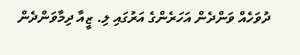ދުވަހެއް ވަންދެން އަހަރެންގެ އަރުގައި ލި. ޒީއާ ދިމާވަންދެން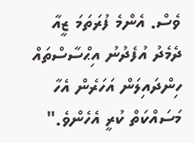ވެސް. އެންމެ ފުރަތަމަ ޒީއާ ދެމެދު އުފެދުނު އިޙްސާސްތައް ހިންދައިލަން އަހަރެން އެހާ މަސައްކަތް ކުރީ އެހެންވެ."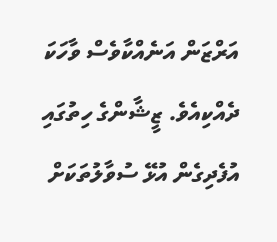އަރްޒަން އަނެއްކާވެސް ވާހަކަ ދެއްކިއެވެ. ޒީޝާންގެ ހިތުގައި އުފެދިގެން އުޅޭ ސުވާލުތަކަށް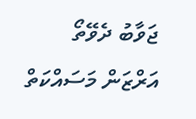ޖަވާބު ދެވޭތޯ އަރްޒަން މަސައްކަތް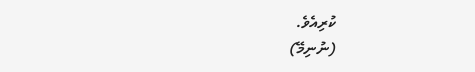ކުރިއެވެ.
(ނުނިމޭ)